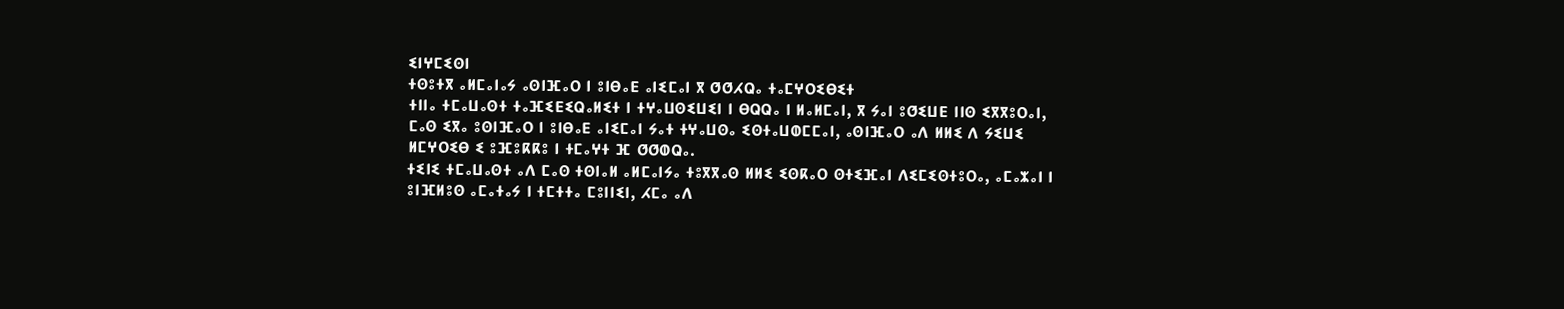ⵉⵏⵖⵎⵉⵙⵏ
ⵜⵙⵓⵜⴳ ⴰⵍⵎⴰⵏⴰⵢ ⴰⵙⵏⴼⴰⵔ ⵏ ⵓⵏⴱⴰⴹ ⴰⵏⵉⵎⴰⵏ ⴳ ⵚⵚⵃⵕⴰ ⵜⴰⵎⵖⵔⵉⴱⵉⵜ
ⵜⵏⵏⴰ ⵜⵎⴰⵡⴰⵙⵜ ⵜⴰⴼⵉⴹⵉⵕⴰⵍⵉⵜ ⵏ ⵜⵖⴰⵡⵙⵉⵡⵉⵏ ⵏ ⴱⵕⵕⴰ ⵏ ⵍⴰⵍⵎⴰⵏ, ⴳ ⵢⴰⵏ ⵓⵚⵉⵡⴹ ⵏⵏⵙ ⵉⴳⴳⵓⵔⴰⵏ, ⵎⴰⵙ ⵉⴳⴰ ⵓⵙⵏⴼⴰⵔ ⵏ ⵓⵏⴱⴰⴹ ⴰⵏⵉⵎⴰⵏ ⵢⴰⵜ ⵜⵖⴰⵡⵙⴰ ⵉⵙⵜⴰⵡⵀⵎⵎⴰⵏ, ⴰⵙⵏⴼⴰⵔ ⴰⴷ ⵍⵍⵉ ⴷ ⵢⵉⵡⵉ ⵍⵎⵖⵔⵉⴱ ⵉ ⵓⴼⵓⴽⴽⵓ ⵏ ⵜⵎⴰⵖⵜ ⴼ ⵚⵚⵀⵕⴰ.
ⵜⵉⵏⵉ ⵜⵎⴰⵡⴰⵙⵜ ⴰⴷ ⵎⴰⵙ ⵜⵙⵏⴰⵍ ⴰⵍⵎⴰⵏⵢⴰ ⵜⵓⴳⴳⴰⵙ ⵍⵍⵉ ⵉⵙⴽⴰⵔ ⵙⵜⵉⴼⴰⵏ ⴷⵉⵎⵉⵙⵜⵓⵔⴰ, ⴰⵎⴰⵣⴰⵏ ⵏ ⵓⵏⴼⵍⵓⵙ ⴰⵎⴰⵜⴰⵢ ⵏ ⵜⵎⵜⵜⴰ ⵎⵓⵏⵏⵉⵏ, ⵃⵎⴰ ⴰⴷ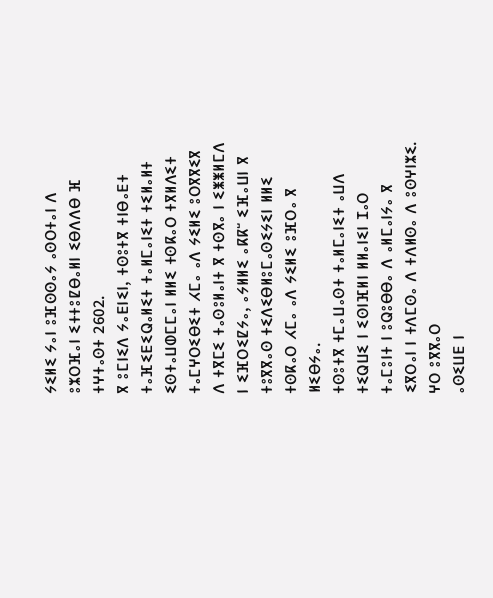ⵢⵉⵍⵉ ⵢⴰⵏ ⵓⴼⵙⵙⴰⵢ ⴰⵙⵔⵜⴰⵏ ⴷ ⵓⵣⵔⴼⴰⵏ ⵉⵜⵜⵓⵇⴱⴰⵍⵏ ⵉⴱⴷⴷⴱ ⴼ ⵜⵖⵜⴰⵙⵜ 2602.
ⴳ ⵓⵎⵏⵉⴷ ⵢⴰⴹⵏⵉⵏ, ⵜⵙⵓⵜⴳ ⵜⵏⴱⴰⴹⵜ ⵜⴰⴼⵉⴹⵉⵕⴰⵍⵉⵜ ⵜⴰⵍⵎⴰⵏⵉⵜ ⵜⵉⵍⴰⵍⵜ ⵉⵙⵜⴰⵡⵀⵎⵎⴰⵏ ⵍⵍⵉ ⵜⵙⴽⴰⵔ ⵜⴳⵍⴷⵉⵜ ⵜⴰⵎⵖⵔⵉⴱⵉⵜ ⵃⵎⴰ ⴰⴷ ⵢⵉⵍⵉ ⵓⵔⴳⴳⵉⴳ ⴷ ⵜⴳⵎⵉ ⵜⴰⵙⵓⵍⴰⵏⵜ ⴳ ⵜⵙⴳⴰ ⵏ ⵉⵥⵥⵍⵎⴷ ⵏ ⵉⴼⵔⵉⵇⵢⴰ, ⴰⵢⵍⵍⵉ ⴰⴽⴽⵯ ⵉⴼⴰⵡⵏ ⴳ ⵜⵓⴳⴳⴰⵙ ⵜⵉⴷⵉⴱⵍⵓⵎⴰⵙⵉⵢⵉⵏ ⵍⵍⵉ ⵜⵙⴽⴰⵔ ⵃⵎⴰ ⴰⴷ ⵢⵉⵍⵉ ⵓⴼⵔⴰ ⴳ ⵍⵉⴱⵢⴰ.
ⵜⵙⵓⵜⴳ ⵜⵎⴰⵡⴰⵙⵜ ⵜⴰⵍⵎⴰⵏⵉⵜ ⴰⵡⴷ ⵜⵉⵕⵡⵉ ⵏ ⵉⵙⵏⴼⵍⵏ ⵍⵍⴰⵏⵉⵏ ⵊⴰⵔ ⵜⴰⵎⵓⵏⵜ ⵏ ⵓⵕⵓⴱⴱⴰ ⴷ ⴰⵍⵎⴰⵏⵢⴰ ⴳ ⵉⴳⵔⴰⵏ ⵏ ⵜⴷⵎⵙⴰ ⴷ ⵜⴷⵍⵙⴰ ⴷ ⵓⵙⵖⵏⵣⵉ.
ⵖⵔ ⵓⴳⴳⴰⵔ
ⴰⵙⵉⵡⴹ ⵏ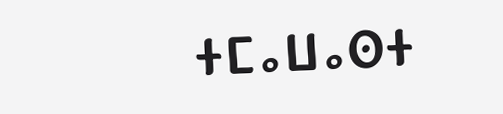ⵜⵎⴰⵡⴰⵙⵜ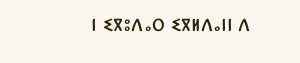ⵏ ⵉⴳⵓⴷⴰⵔ ⵉⴳⵍⴷⴰⵏⵏ ⴷ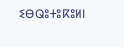ⵉⴱⵕⵓⵜⵓⴽⵓⵍⵏ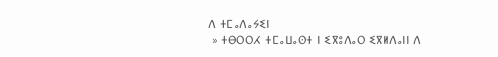ⴷ ⵜⵎⴰⴷⴰⵢⵉⵏ
 » ⵜⴱⵔⵔⵃ ⵜⵎⴰⵡⴰⵙⵜ ⵏ ⵉⴳⵓⴷⴰⵔ ⵉⴳⵍⴷⴰⵏⵏ ⴷ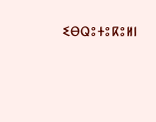ⵉⴱⵕⵓⵜⵓⴽⵓⵍⵏ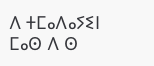ⴷ ⵜⵎⴰⴷⴰⵢⵉⵏ ⵎⴰⵙ ⴷ ⵙ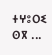ⵜⵖⵓⵔⵉ ⵙⴳ ...